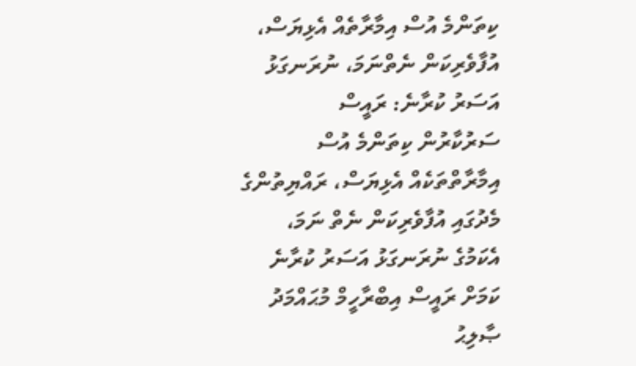ކިތަންމެ އުސް އިމާރާތެއް އެޅިޔަސް، އުފާވެރިކަން ނެތްނަމަ، ނުރަނގަޅު އަސަރު ކުރާނެ: ރައީސް
ސަރުކާރުން ކިތަންމެ އުސް އިމާރާތްތަކެއް އެޅިޔަސް، ރައްޔިތުންގެ މެދުގައި އުފާވެރިކަން ނެތް ނަމަ، އެކަމުގެ ނުރަނގަޅު އަސަރު ކުރާނެ ކަމަށް ރައީސް އިބްރާހީމް މުޙައްމަދު ޞާލިޙު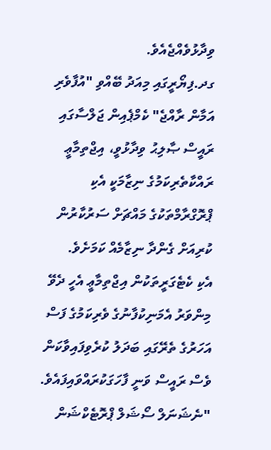ވިދާޅުވެއްޖެއެވެ.
ގދ.ފިޔޯރީގައި މިއަދު ބޭއްވި "އުފާވެރި އަމާން ރާއްޖެ" ކެމްޕެއިން ޖަލްސާގައި ރައީސް ޞާލިޙު ވިދާޅުވީ، އިޖްތިމާޢީ ރައްކާތެރިކަމުގެ ނިޒާމަކީ އެކި ޕްރޮގްރާމްތަކުގެ މައްޗަށް ސަރުކާރުން ކުރިއަށް ގެންދާ ނިޒާމެއް ކަމަށެވެ.
އެކި ކެޓެގަރީތަކުން އިޖްތިމާޢީ އެހީ ދެވޭ މިންވަރު އެމަނިކުފާނުގެ ވެރިކަމުގެ ފަސް އަހަރުގެ ތެރޭގައި ބަދަލު ކުރެވިފައިވާކަން ވެސް ރައީސް ވަނީ ފާހަގަކުރައްވައިފައެވެ.
"ނެޝަނަލް ސޯޝަލް ޕްރޮޓެކްޝަން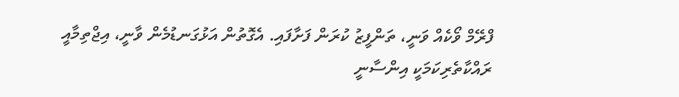ފްރޭމް ވޯކެއް ވަނީ، ތަންފީޒު ކުރަން ފަށާފައި. އެގޮތުން އަޅުގަނޑުމެން ވާނީ، އިޖްތިމާއީ ރައްކާތެރިކަމަކީ އިންސާނީ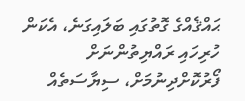ޙައްޤެއްގެ ގޮތުގައި ބަލައިގަނެ، އެކަން ހުރިހައި ރައްޔިތުންނަށް ފޯރުކޮށްދިނުމަށް، ސިޔާސަތެއް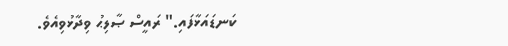ކަނޑައަޅާފައި." ރައީސް ޞާލިޙު ވިދާޅުވިއެވެ.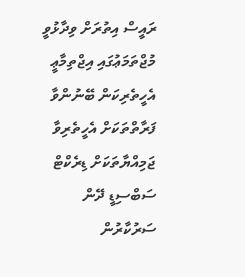ރައީސް އިތުރަށް ވިދާޅުވީ މުޖްތަމަޢުގައި އިޖްތިމާޢީ އެހީތެރިކަން ބޭނުންވާ ފަރާތްތަކަށް އެހީތެރިވާ ޖަމިއްޔާތަކަށް ޑިރެކްޓް ސަބްސިޑީ ދޭން ސަރުކާރުން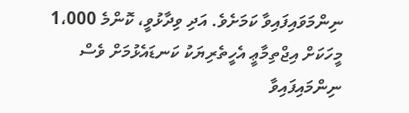ނިންމަވައިފައިވާ ކަމަށެވެ. އަދި ވިދާޅުވީ، ކޮންމެ 1،000 މީހަކަށް އިޖްތިމާޢީ އެހީތެރިޔަކު ކަނޑައެޅުމަށް ވެސް ނިންމައިފައިވާ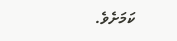ކަމަށެވެ.